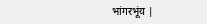भांगरभूंय |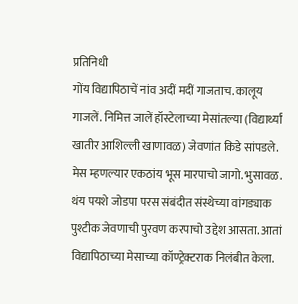प्रतिनिधी
गोंय विद्यापिठाचें नांव अदीं मदीं गाजताच. कालूय गाजलें. निमित्त जालें हॉस्टेलाच्या मेसांतल्या (विद्यार्थ्यां खातीर आशिल्ली खाणावळ) जेवणांत किडे सांपडले. मेस म्हणल्यार एकठांय भूस मारपाचो जागो. भुसावळ. थंय पयशे जोडपा परस संबंदीत संस्थेच्या वांगड्याक पुश्टीक जेवणाची पुरवण करपाचो उद्देश आसता. आतां विद्यापिठाच्या मेसाच्या कॉण्ट्रेक्टराक निलंबीत केला.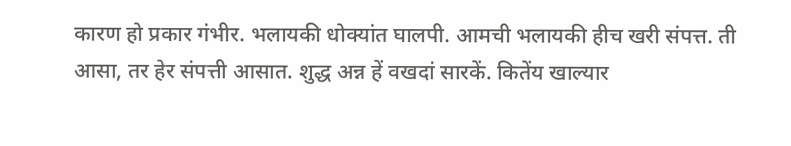कारण हो प्रकार गंभीर. भलायकी धोक्यांत घालपी. आमची भलायकी हीच खरी संपत्त. ती आसा, तर हेर संपत्ती आसात. शुद्ध अन्न हें वखदां सारकें. कितेंय खाल्यार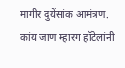मागीर दुयेंसांक आमंत्रण. कांय जाण म्हारग हॉटेलांनी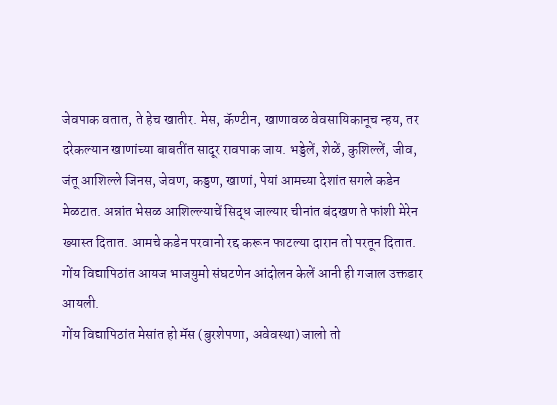जेवपाक वतात, ते हेच खातीर. मेस, कॅण्टीन, खाणावळ वेवसायिकानूच न्हय, तर दरेकल्यान खाणांच्या बाबतींत सादूर रावपाक जाय. भड्डेलें, शेळें, कुशिल्लें, जीव, जंतू आशिल्ले जिनस, जेवण, कड्डण, खाणां, पेयां आमच्या देशांत सगले कडेन मेळटात. अन्नांत भेसळ आशिल्ल्याचें सिद्ध जाल्यार चीनांत बंदखण ते फांशी मेरेन ख्यास्त दितात. आमचे कडेन परवानो रद्द करून फाटल्या दारान तो परतून दितात. गोंय विद्यापिठांत आयज भाजयुमो संघटणेन आंदोलन केलें आनी ही गजाल उक्तडार आयली.
गोंय विद्यापिठांत मेसांत हो मॅस (बुरशेपणा, अवेवस्था) जालो तो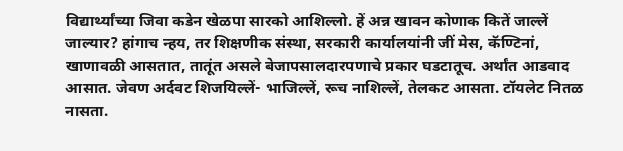विद्यार्थ्यांच्या जिवा कडेन खेळपा सारको आशिल्लो. हें अन्न खावन कोणाक कितें जाल्लें जाल्यार? हांगाच न्हय, तर शिक्षणीक संस्था, सरकारी कार्यालयांनी जीं मेस, कॅण्टिनां, खाणावळी आसतात, तातूंत असले बेजापसालदारपणाचे प्रकार घडटातूच. अर्थांत आडवाद आसात. जेवण अर्दवट शिजयिल्लें- भाजिल्लें, रूच नाशिल्लें, तेलकट आसता. टॉयलेट नितळ नासता.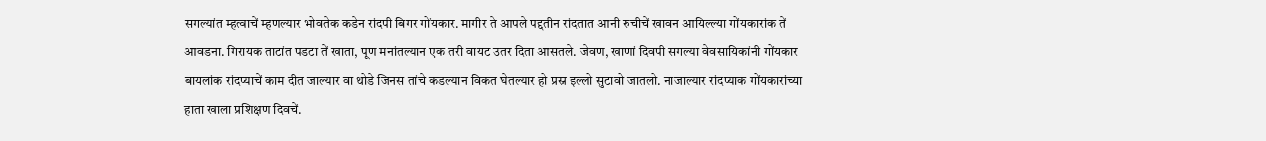सगल्यांत म्हत्वाचें म्हणल्यार भोवतेक कडेन रांदपी बिगर गोंयकार. मागीर ते आपले पद्दतीन रांदतात आनी रुचीचें खावन आयिल्ल्या गोंयकारांक तें आवडना. गिरायक ताटांत पडटा तें खाता, पूण मनांतल्यान एक तरी वायट उतर दिता आसतले. जेवण, खाणां दिवपी सगल्या वेवसायिकांनी गोंयकार बायलांक रांदप्याचें काम दीत जाल्यार वा थोडे जिनस तांचे कडल्यान विकत घेतल्यार हो प्रस्न इल्लो सुटावो जातलो. नाजाल्यार रांदप्याक गोंयकारांच्या हाता खाला प्रशिक्षण दिवचें.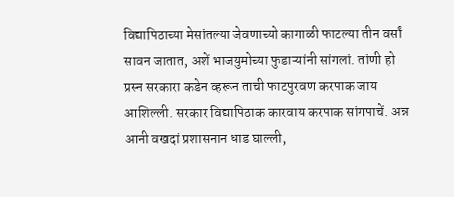विद्यापिठाच्या मेसांतल्या जेवणाच्यो कागाळी फाटल्या तीन वर्सां सावन जातात, अशें भाजयुमोच्या फुडाऱ्यांनी सांगलां. तांणी हो प्रस्न सरकारा कडेन व्हरून ताची फाटपुरवण करपाक जाय आशिल्ली. सरकार विद्यापिठाक कारवाय करपाक सांगपाचें. अन्न आनी वखदां प्रशासनान धाड घाल्ली,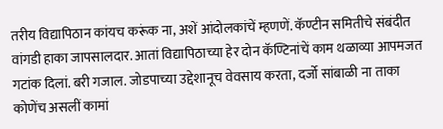तरीय विद्यापिठान कांयच करूंक ना, अशें आंदोलकांचें म्हणणें. कॅण्टीन समितीचे संबंदीत वांगडी हाका जापसालदार. आतां विद्यापिठाच्या हेर दोन कॅण्टिनांचें काम थळाव्या आपमजत गटांक दिलां. बरी गजाल. जोडपाच्या उद्देशानूच वेवसाय करता, दर्जो सांबाळी ना ताका कोणेंच असलीं कामां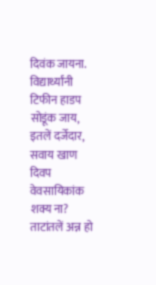दिवंक जायना. विद्यार्थ्यांनी टिफीन हाडप सोडूंक जाय, इतलें दर्जेदार, सवाय खाण दिवप वेवसायिकांक शक्य ना? ताटांतलें अन्न हो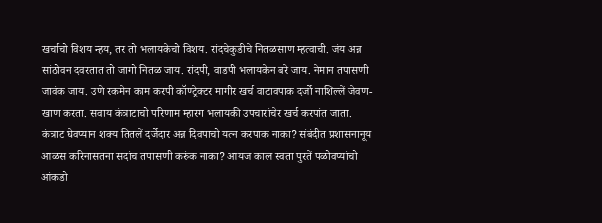खर्चाचो विशय न्हय, तर तो भलायकेचो विशय. रांदचेकुडीचे नितळसाण म्हत्वाची. जंय अन्न सांठोवन दवरतात तो जागो नितळ जाय. रांदपी, वाडपी भलायकेन बरे जाय. नेमान तपासणी जावंक जाय. उणे रकमेन काम करपी कॉण्ट्रेक्टर मागीर खर्च वाटावपाक दर्जो नाशिल्लें जेवण- खाण करता. सवाय कंत्राटाचो परिणाम म्हारग भलायकी उपचारांचेर खर्च करपांत जाता. कंत्राट घेवप्यान शक्य तितलें दर्जेदार अन्न दिवपाचो यत्न करपाक नाका? संबंदीत प्रशासनानूय आळस करिनासतना सदांच तपासणी करुंक नाका? आयज काल स्वता पुरतें पळोवप्यांचो आंकडो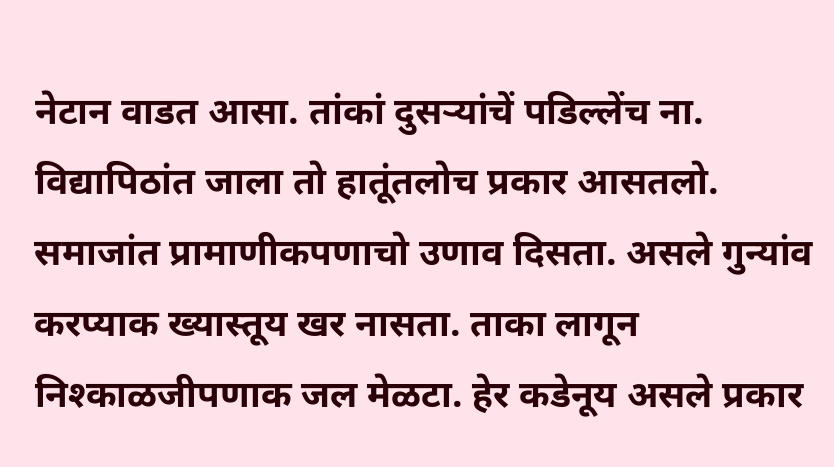नेटान वाडत आसा. तांकां दुसऱ्यांचें पडिल्लेंच ना. विद्यापिठांत जाला तो हातूंतलोच प्रकार आसतलो. समाजांत प्रामाणीकपणाचो उणाव दिसता. असले गुन्यांव करप्याक ख्यास्तूय खर नासता. ताका लागून निश्काळजीपणाक जल मेळटा. हेर कडेनूय असले प्रकार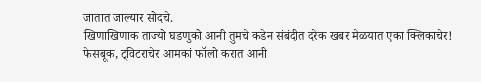जातात जाल्यार सोदचे.
खिणाखिणाक ताज्यो घडणुको आनी तुमचे कडेन संबंदीत दरेक खबर मेळयात एका क्लिकाचेर! फेसबूक, ट्विटराचेर आमकां फॉलो करात आनी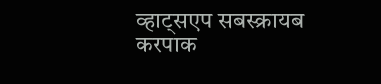व्हाट्सएप सबस्क्रायब करपाक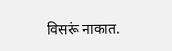विसरूं नाकात.